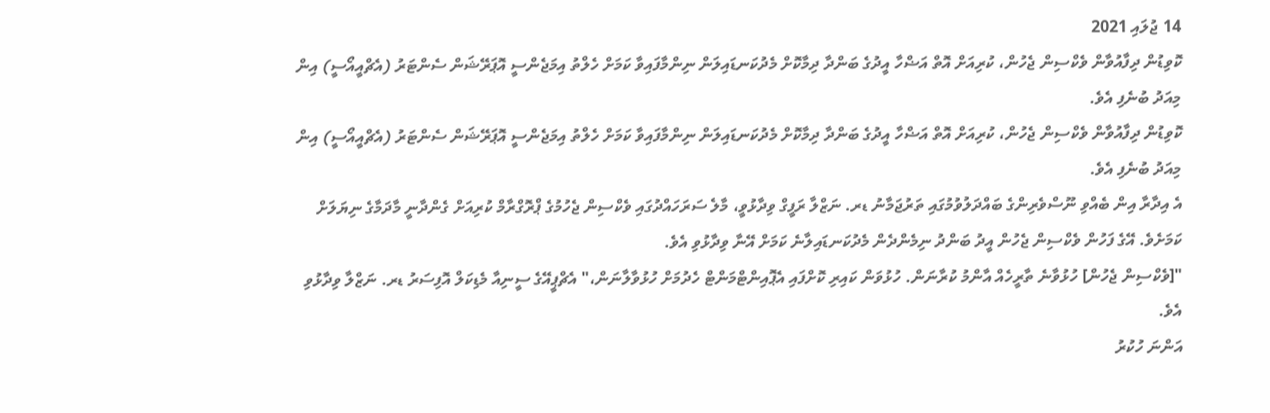14 ޖުލައި 2021
ކޮވިޑުން ދިފާއުވާން ވެކްސިން ޖެހުން، ކުރިއަށް އޮތް އަޟްހާ އީދުގެ ބަންދާ ދިމާކޮށް މެދުކަނޑައިލަން ނިންމާފައިވާ ކަމަށް ހެލްތު އިމަޖެންސީ އޮޕަރޭޝަން ސެންޓަރު (އެޗްއީއޯސީ) އިން މިއަދު ބުނެފި އެވެ.
ކޮވިޑުން ދިފާއުވާން ވެކްސިން ޖެހުން، ކުރިއަށް އޮތް އަޟްހާ އީދުގެ ބަންދާ ދިމާކޮށް މެދުކަނޑައިލަން ނިންމާފައިވާ ކަމަށް ހެލްތު އިމަޖެންސީ އޮޕަރޭޝަން ސެންޓަރު (އެޗްއީއޯސީ) އިން މިއަދު ބުނެފި އެވެ.
އެ އިދާރާ އިން ބެއްވި ނޫސްވެރިންގެ ބައްދަލުވުމުގައި ތަރުޖަމާނު ޑރ. ނަޒްލާ ރަފީގް ވިދާޅުވީ، މާލެ ސަރަހައްދުގައި ވެކްސިން ޖެހުމުގެ ޕްރޮގްރާމް ކުރިއަށް ގެންދާނީ މާދަމާގެ ނިޔަލަށް ކަމަށެވެ. އޭގެ ފަހުން ވެކްސިން ޖެހުން އީދު ބަންދު ނިމެންދެން މެދުކަނޑައިލާނެ ކަމަށް އޭނާ ވިދާޅުވި އެވެ.
"[ވެކްސިން ޖެހުން] ހުޅުވާނެ ތާރީހެއް އާންމު ކުރާނަން. ހުޅުވަން ކައިރި ކޮށްފައި އެޕޮއިންޓްމަންޓް ހެދުމަށް ހުޅުވާލާނަން،" އެޗްޕީއޭގެ ސީނިއާ މެޑިކަލް އޮފިސަރު ޑރ. ނަޒްލާ ވިދާޅުވި އެވެ.
އަންނަ ހުކުރު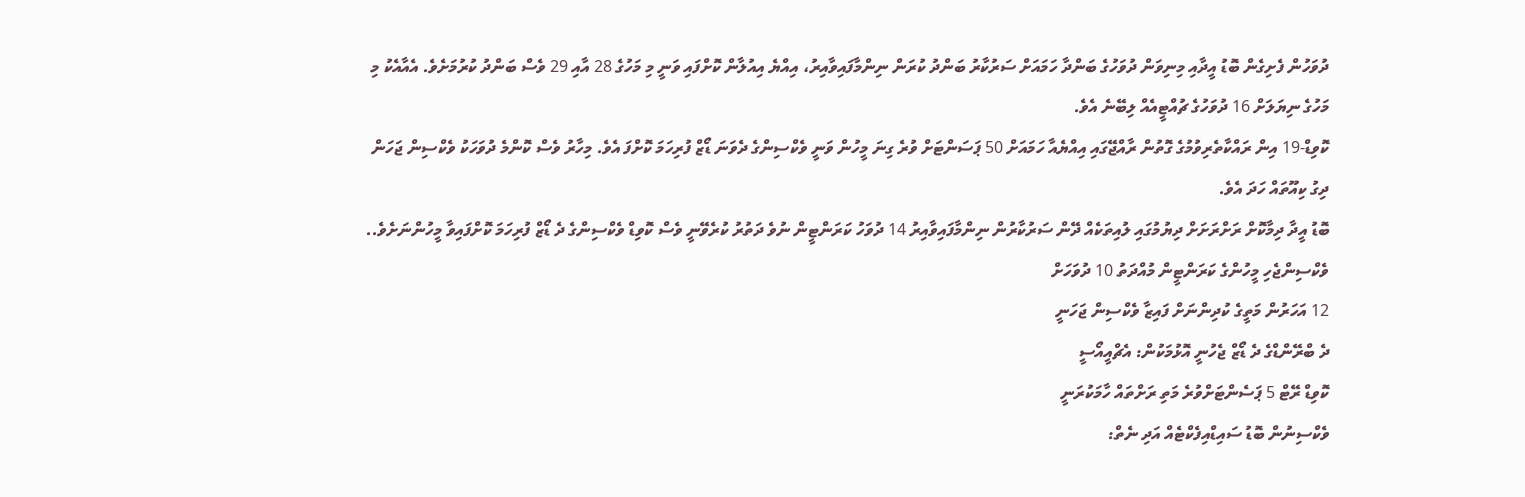ދުވަހުން ފެށިގެން ބޮޑު އީދާއި މިނިވަން ދުވަހުގެ ބަންދާ ހަމައަށް ސަރުކާރު ބަންދު ކުރަން ނިންމާފައިވާއިރު، އިއްޔެ އިއުލާން ކޮށްފައި ވަނީ މި މަހުގެ 28 އާއި 29 ވެސް ބަންދު ކުރުމަށެވެ. އެއާއެކު މި މަހުގެ ނިޔަލަށް 16 ދުވަހުގެ ޗުއްޓީއެއް ލިބޭނެ އެވެ.
ކޮވިޑް-19 އިން ރައްކާތެރިވުމުގެ ގޮތުން ރާއްޖޭގައި އިއްޔެއާ ހަމައަށް 50 ޕަސަންޓަށް ވުރެ ގިނަ މީހުން ވަނީ ވެކްސިންގެ ދެވަނަ ޑޯޒް ފުރިހަމަ ކޮށްފަ އެވެ. މިހާރު ވެސް ކޮންމެ ދުވަހަކު ވެކްސިން ޖަހަން ދިގު ކިއޫތައް ހަދަ އެވެ.
ބޮޑު އީދާ ދިމާކޮށް ރަށްރަށަށް ދިޔުމުގައި ލުއިތަކެއް ދޭން ސަރުކާރުން ނިންމާފައިވާއިރު 14 ދުވަހު ކަރަންޓީން ނުވެ ދަތުރު ކުރެވޭނީ ވެސް ކޮވިޑް ވެކްސިންގެ ދެ ޑޯޒް ފުރިހަމަ ކޮށްފައިވާ މީހުންނަށެވެ..
ވެކްސިންޖެހި މީހުންގެ ކަރަންޓީން މުއްދަތު 10 ދުވަހަށް
12 އަހަރުން މަތީގެ ކުދިންނަށް ފައިޒާ ވެކްސިން ޖަހަނީ
ދެ ބްރޭންޑްގެ ދެ ޑޯޒް ޖެހުނީ އޮޅުމަކުން: އެޗްއީއޯސީ
ކޮވިޑް ރޭޓް 5 ޕަސެންޓަށްވުރެ މަތި ރަށްތައް ހާމަކުރަނީ
ވެކްސިނުން ބޮޑު ސައިޑްއިފެކްޓެއް އަދި ނެތް: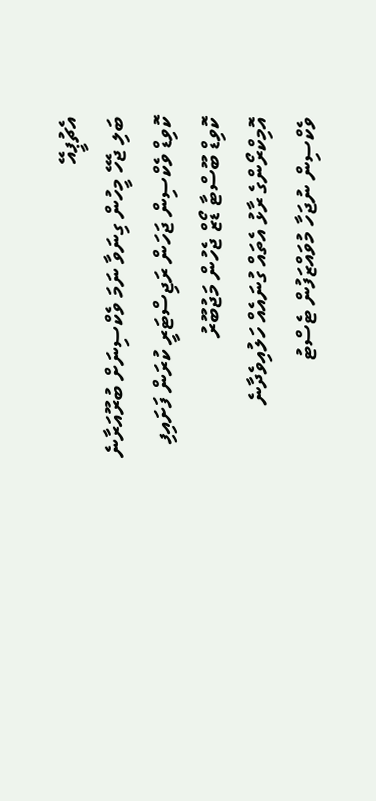އެޗުޕީއޭ
ބަލި ޖެހޭ މީހުން ގިނަވާ ނަމަ ވެކްސިނަށް ބުރޫއަރާނެ
ކޮވިޑް ވެކްސިން ޖަހަން ރަޖިސްޓަރީ ކުރަން ފަށައިފި
ކޮވިޑް ބޫސްޓާ ޑޯޒް ޖެހުން މަޖުބޫރު
އޮމިކްރޯންގެ ރާޅު އެތައް ގުނައެއް ހަލުއިވެދާނެ
ވެކްސިން ނުޖަހާ މުވައްޒަފުން ޓެސްޓު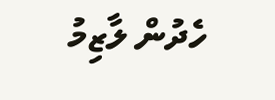ހެދުން ލާޒިމު